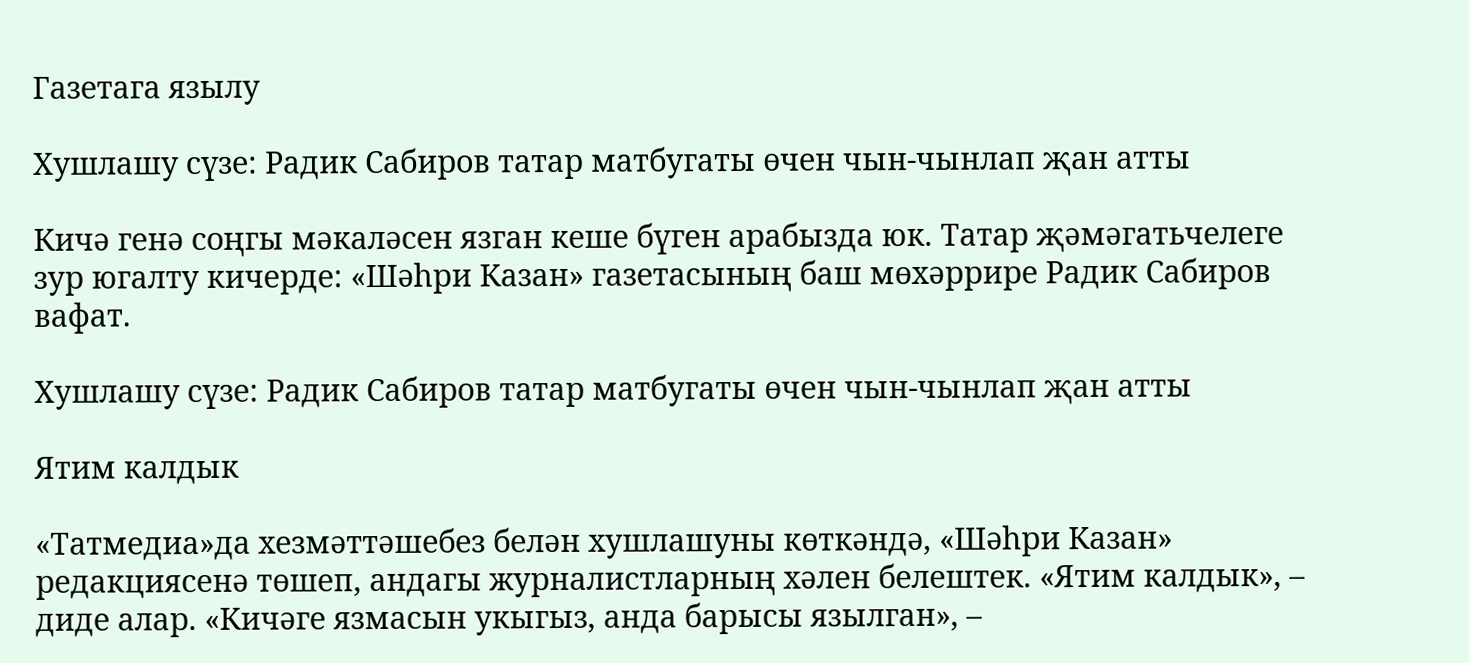Газетага язылу

Хушлашу сүзе: Радик Сабиров татар матбугаты өчен чын-чынлап җан атты

Кичә генә соңгы мәкаләсен язган кеше бүген арабызда юк. Татар җәмәгатьчелеге зур югалту кичерде: «Шәһри Казан» газетасының баш мөхәррире Радик Сабиров вафат.

Хушлашу сүзе: Радик Сабиров татар матбугаты өчен чын-чынлап җан атты

Ятим калдык

«Татмедиа»да хезмәттәшебез белән хушлашуны көткәндә, «Шәһри Казан» редакциясенә төшеп, андагы журналистларның хәлен белештек. «Ятим калдык», – диде алар. «Кичәге язмасын укыгыз, анда барысы язылган», –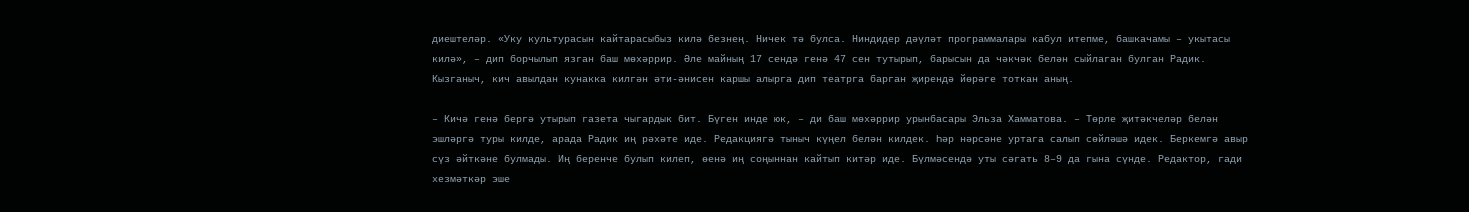диештеләр. «Уку культурасын кайтарасыбыз килә безнең. Ничек тә булса. Ниндидер дәүләт программалары кабул итепме, башкачамы – укытасы килә», – дип борчылып язган баш мөхәррир. Әле майның 17 сендә генә 47 сен тутырып, барысын да чәкчәк белән сыйлаган булган Радик. Кызганыч, кич авылдан кунакка килгән әти-әнисен каршы алырга дип театрга барган җирендә йөрәге тоткан аның.

– Кичә генә бергә утырып газета чыгардык бит. Бүген инде юк, – ди баш мөхәррир урынбасары Эльза Хамматова. – Төрле җитәкчеләр белән эшләргә туры килде, арада Радик иң рәхәте иде. Редакциягә тыныч күңел белән килдек. Һәр нәрсәне уртага салып сөйләшә идек. Беркемгә авыр сүз әйткәне булмады. Иң беренче булып килеп, өенә иң соңыннан кайтып китәр иде. Бүлмәсендә уты сәгать 8–9 да гына сүнде. Редактор, гади хезмәткәр эше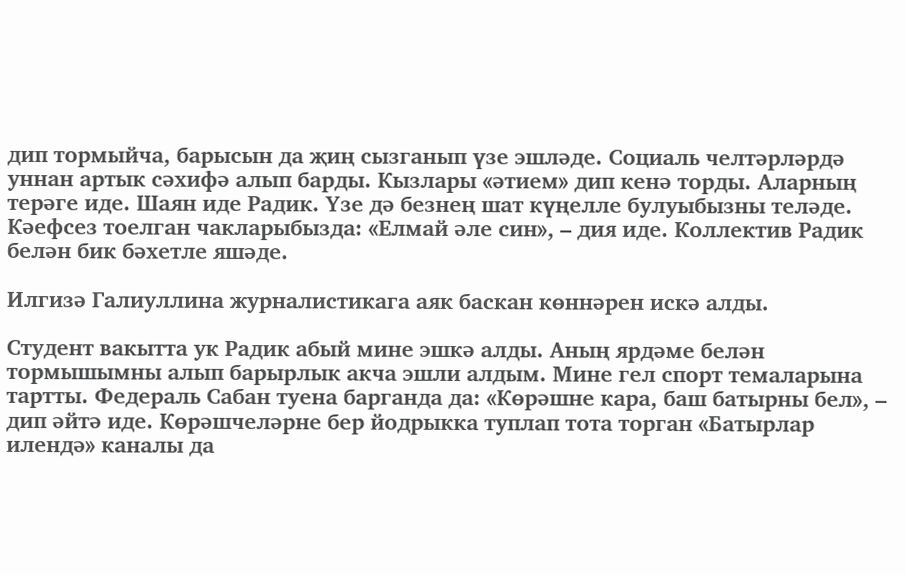дип тормыйча, барысын да җиң сызганып үзе эшләде. Социаль челтәрләрдә уннан артык сәхифә алып барды. Кызлары «әтием» дип кенә торды. Аларның терәге иде. Шаян иде Радик. Үзе дә безнең шат күңелле булуыбызны теләде. Кәефсез тоелган чакларыбызда: «Елмай әле син», – дия иде. Коллектив Радик белән бик бәхетле яшәде.

Илгизә Галиуллина журналистикага аяк баскан көннәрен искә алды.

Студент вакытта ук Радик абый мине эшкә алды. Аның ярдәме белән тормышымны алып барырлык акча эшли алдым. Мине гел спорт темаларына тартты. Федераль Сабан туена барганда да: «Көрәшне кара, баш батырны бел», – дип әйтә иде. Көрәшчеләрне бер йодрыкка туплап тота торган «Батырлар илендә» каналы да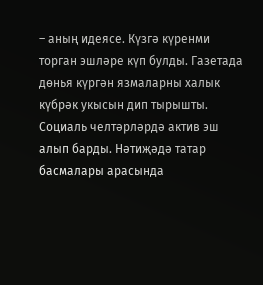– аның идеясе. Күзгә күренми торган эшләре күп булды. Газетада дөнья күргән язмаларны халык күбрәк укысын дип тырышты. Социаль челтәрләрдә актив эш алып барды. Нәтиҗәдә татар басмалары арасында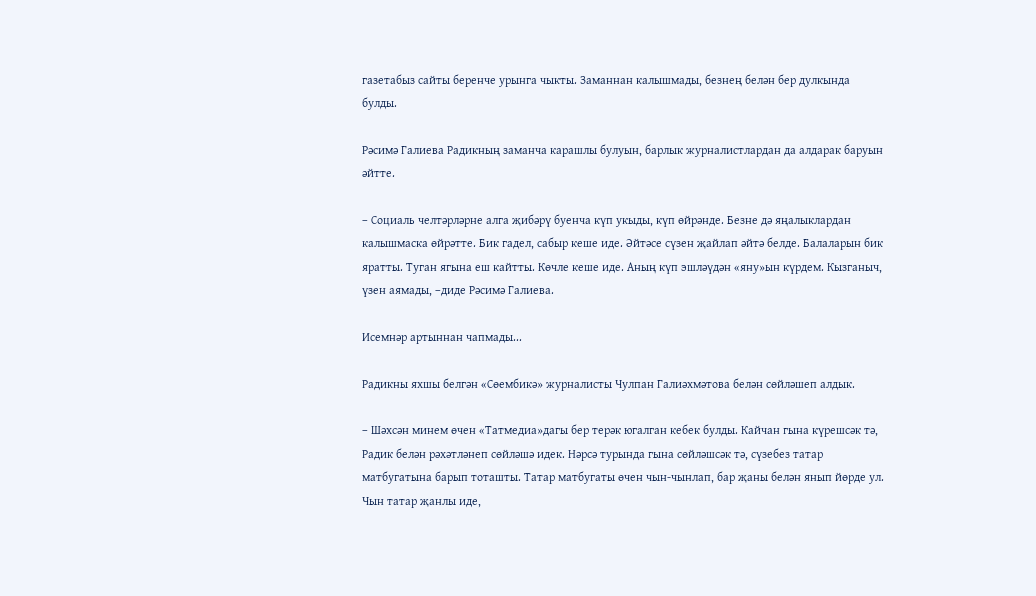газетабыз сайты беренче урынга чыкты. Заманнан калышмады, безнең белән бер дулкында булды.

Рәсимә Галиева Радикның заманча карашлы булуын, барлык журналистлардан да алдарак баруын әйтте.

– Социаль челтәрләрне алга җибәрү буенча күп укыды, күп өйрәнде. Безне дә яңалыклардан калышмаска өйрәтте. Бик гадел, сабыр кеше иде. Әйтәсе сүзен җайлап әйтә белде. Балаларын бик яратты. Туган ягына еш кайтты. Көчле кеше иде. Аның күп эшләүдән «яну»ын күрдем. Кызганыч, үзен аямады, –диде Рәсимә Галиева.

Исемнәр артыннан чапмады...

Радикны яхшы белгән «Сөембикә» журналисты Чулпан Галиәхмәтова белән сөйләшеп алдык.

– Шәхсән минем өчен «Татмедиа»дагы бер терәк югалган кебек булды. Кайчан гына күрешсәк тә, Радик белән рәхәтләнеп сөйләшә идек. Нәрсә турында гына сөйләшсәк тә, сүзебез татар матбугатына барып тоташты. Татар матбугаты өчен чын-чынлап, бар җаны белән янып йөрде ул. Чын татар җанлы иде,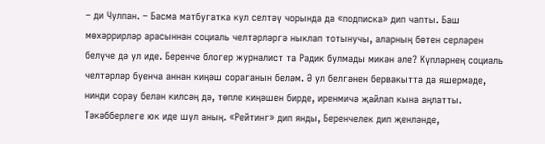– ди Чулпан. – Басма матбугатка кул селтәү чорында да «подписка» дип чапты. Баш мөхәррирләр арасыннан социаль челтәрләргә ныклап тотынучы, аларның бөтен серләрен белүче дә ул иде. Беренче блогер журналист та Радик булмады микән әле? Күпләрнең социаль челтәрләр буенча аннан киңәш сораганын беләм. Ә ул белгәнен бервакытта да яшермәде, нинди сорау белән килсәң дә, төпле киңәшен бирде, иренмичә җайлап кына аңлатты. Тәкәбберлеге юк иде шул аның. «Рейтинг» дип янды, Беренчелек дип җенләнде,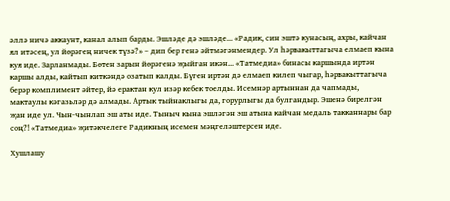әллә ничә аккаунт, канал алып барды. Эшләде дә эшләде... «Радик, син эштә кунасың, ахры, кайчан ял итәсең, ул йөрәгең ничек түзә?» – дип бер генә әйтмәгәнмендер. Ул һәрвакыттагыча елмаеп кына куя иде. Зарланмады. Бөтен зарын йөрәгенә җыйган икән... «Татмедиа» бинасы каршында иртән каршы алды, кайтып киткәндә озатып калды. Бүген иртән дә елмаеп килеп чыгар, һәрвакыттагыча берәр комплимент әйтер, йә ерактан кул изәр кебек тоелды. Исемнәр артыннан да чапмады, мактаулы кәгазьләр дә алмады. Артык тыйнаклыгы да, горурлыгы да булгандыр. Эшенә бирелгән җан иде ул. Чын-чынлап эш аты иде. Тыныч кына эшләгән эш атына кайчан медаль такканнары бар соң?! «Татмедиа» җитәкчелеге Радикның исемен мәңгеләштерсен иде.

Хушлашу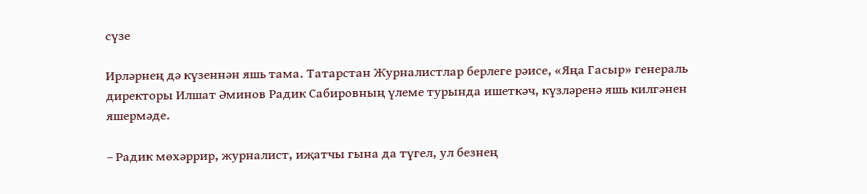сүзе

Ирләрнең дә күзеннән яшь тама. Татарстан Журналистлар берлеге рәисе, «Яңа Гасыр» генераль директоры Илшат Әминов Радик Сабировның үлеме турында ишеткәч, күзләренә яшь килгәнен яшермәде.

– Радик мөхәррир, журналист, иҗатчы гына да түгел, ул безнең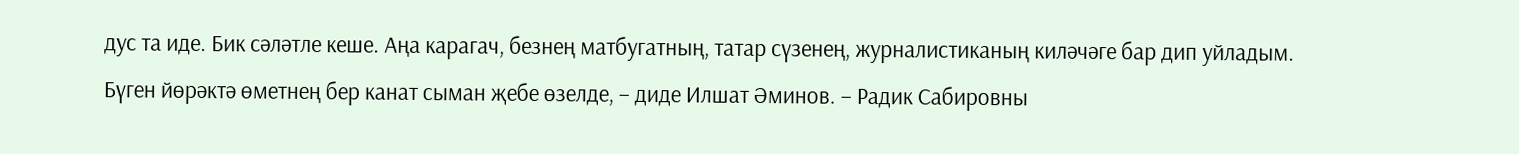дус та иде. Бик сәләтле кеше. Аңа карагач, безнең матбугатның, татар сүзенең, журналистиканың киләчәге бар дип уйладым. Бүген йөрәктә өметнең бер канат сыман җебе өзелде, – диде Илшат Әминов. – Радик Сабировны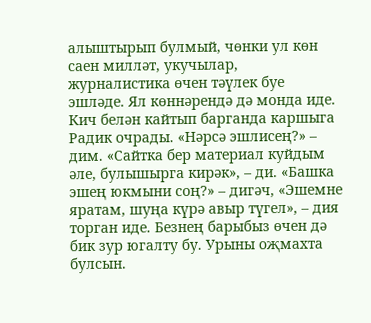алыштырып булмый, чөнки ул көн саен милләт, укучылар, журналистика өчен тәүлек буе эшләде. Ял көннәрендә дә монда иде. Кич белән кайтып барганда каршыга Радик очрады. «Нәрсә эшлисең?» – дим. «Сайтка бер материал куйдым әле, булышырга кирәк», – ди. «Башка эшең юкмыни соң?» – дигәч, «Эшемне яратам, шуңа күрә авыр түгел», – дия торган иде. Безнең барыбыз өчен дә бик зур югалту бу. Урыны оҗмахта булсын.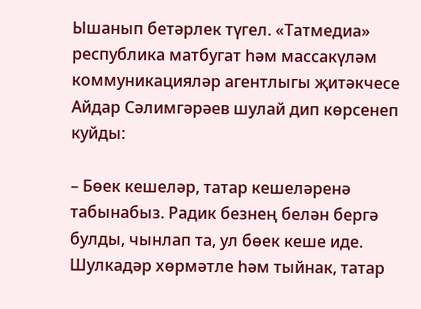Ышанып бетәрлек түгел. «Татмедиа» республика матбугат һәм массакүләм коммуникацияләр агентлыгы җитәкчесе Айдар Сәлимгәрәев шулай дип көрсенеп куйды:

– Бөек кешеләр, татар кешеләренә табынабыз. Радик безнең белән бергә булды, чынлап та, ул бөек кеше иде. Шулкадәр хөрмәтле һәм тыйнак, татар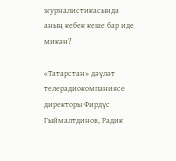журналистикасында аның кебек кеше бар иде микән?

«Татарстан» дәүләт телерадиокомпаниясе директоры Фирдүс Гыймалтдинов, Радик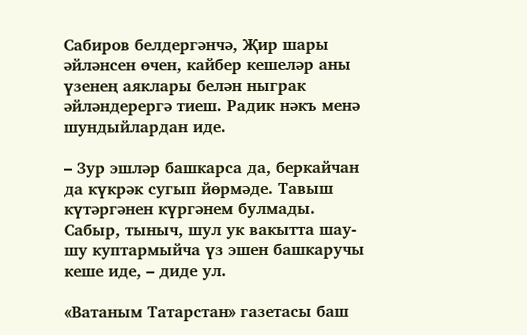Сабиров белдергәнчә, Җир шары әйләнсен өчен, кайбер кешеләр аны үзенең аяклары белән ныграк әйләндерергә тиеш. Радик нәкъ менә шундыйлардан иде.

– Зур эшләр башкарса да, беркайчан да күкрәк сугып йөрмәде. Тавыш күтәргәнен күргәнем булмады. Сабыр, тыныч, шул ук вакытта шау-шу куптармыйча үз эшен башкаручы кеше иде, – диде ул.

«Ватаным Татарстан» газетасы баш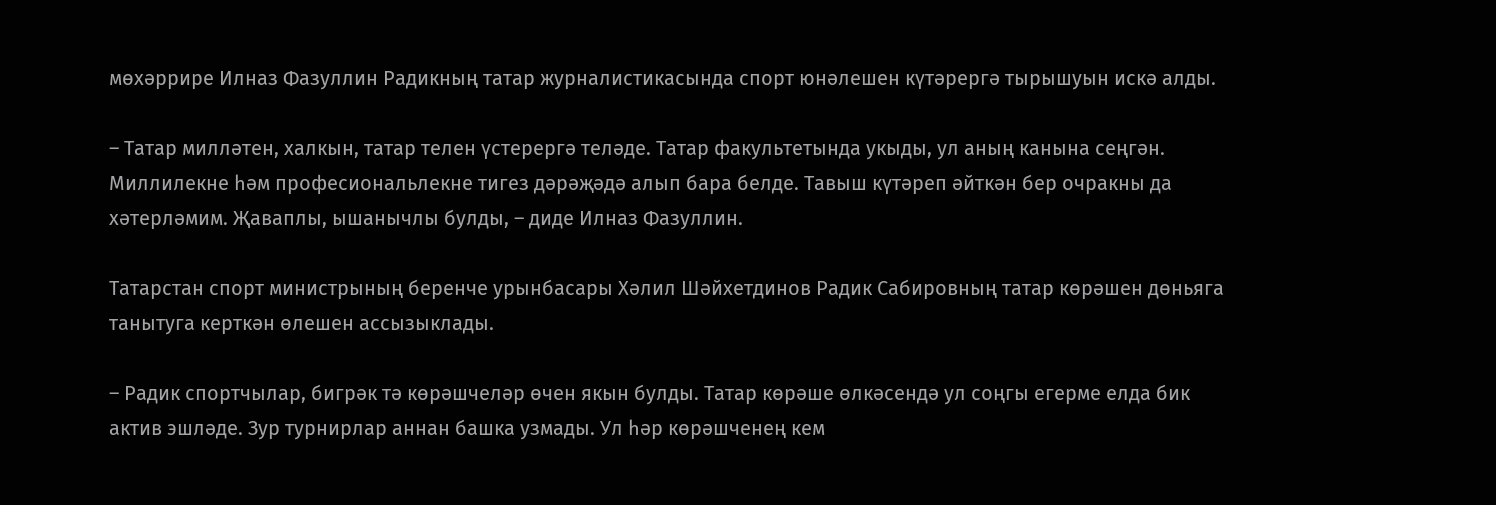мөхәррире Илназ Фазуллин Радикның татар журналистикасында спорт юнәлешен күтәрергә тырышуын искә алды.

– Татар милләтен, халкын, татар телен үстерергә теләде. Татар факультетында укыды, ул аның канына сеңгән. Миллилекне һәм професиональлекне тигез дәрәҗәдә алып бара белде. Тавыш күтәреп әйткән бер очракны да хәтерләмим. Җаваплы, ышанычлы булды, – диде Илназ Фазуллин.

Татарстан спорт министрының беренче урынбасары Хәлил Шәйхетдинов Радик Сабировның татар көрәшен дөньяга танытуга керткән өлешен ассызыклады.

– Радик спортчылар, бигрәк тә көрәшчеләр өчен якын булды. Татар көрәше өлкәсендә ул соңгы егерме елда бик актив эшләде. Зур турнирлар аннан башка узмады. Ул һәр көрәшченең кем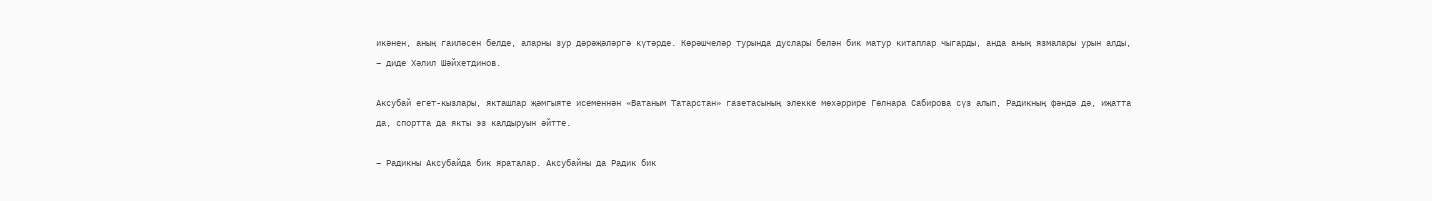икәнен, аның гаиләсен белде, аларны зур дәрәҗәләргә күтәрде. Көрәшчеләр турында дуслары белән бик матур китаплар чыгарды, анда аның язмалары урын алды, – диде Хәлил Шәйхетдинов.

Аксубай егет-кызлары, якташлар җәмгыяте исеменнән «Ватаным Татарстан» газетасының элекке мөхәррире Гөлнара Сабирова сүз алып, Радикның фәндә дә, иҗатта да, спортта да якты эз калдыруын әйтте.

– Радикны Аксубайда бик яраталар. Аксубайны да Радик бик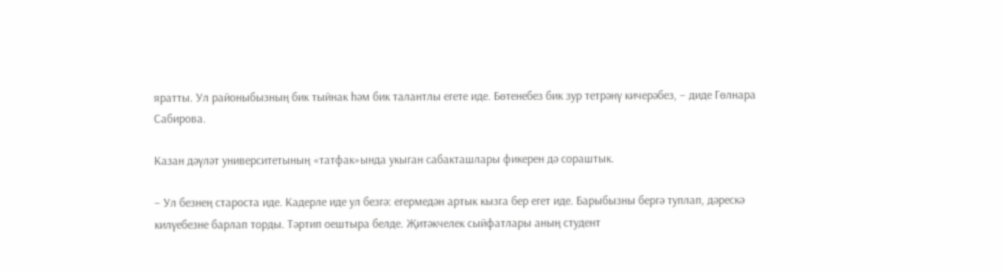яратты. Ул районыбызның бик тыйнак һәм бик талантлы егете иде. Бөтенебез бик зур тетрәнү кичерәбез, – диде Гөлнара Сабирова.

Казан дәүләт университетының «татфак»ында укыган сабакташлары фикерен дә сораштык.

– Ул безнең староста иде. Кадерле иде ул безгә: егермедән артык кызга бер егет иде. Барыбызны бергә туплап, дәрескә килүебезне барлап торды. Тәртип оештыра белде. Җитәкчелек сыйфатлары аның студент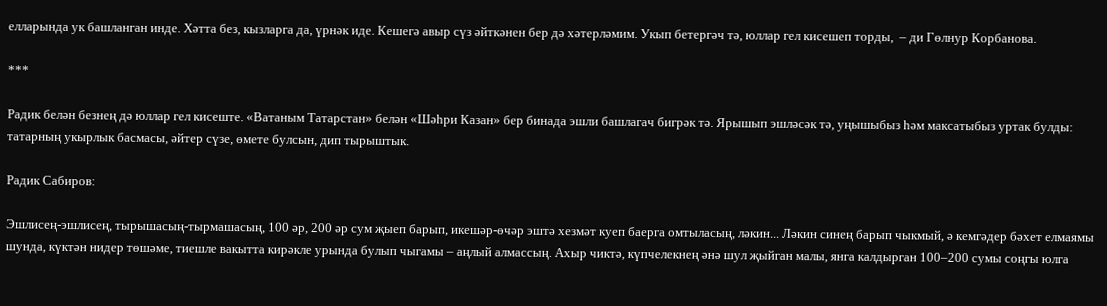елларында ук башланган инде. Хәтта без, кызларга да, үрнәк иде. Кешегә авыр сүз әйткәнен бер дә хәтерләмим. Укып бетергәч тә, юллар гел кисешеп торды,  – ди Гөлнур Корбанова.

***

Радик белән безнең дә юллар гел кисеште. «Ватаным Татарстан» белән «Шәһри Казан» бер бинада эшли башлагач бигрәк тә. Ярышып эшләсәк тә, уңышыбыз һәм максатыбыз уртак булды: татарның укырлык басмасы, әйтер сүзе, өмете булсын, дип тырыштык.

Радик Сабиров:

Эшлисең-эшлисең, тырышасың-тырмашасың, 100 әр, 200 әр сум җыеп барып, икешәр-өчәр эштә хезмәт куеп баерга омтыласың, ләкин... Ләкин синең барып чыкмый, ә кемгәдер бәхет елмаямы шунда, күктән нидер төшәме, тиешле вакытта кирәкле урында булып чыгамы – аңлый алмассың. Ахыр чиктә, күпчелекнең әнә шул җыйган малы, янга калдырган 100–200 сумы соңгы юлга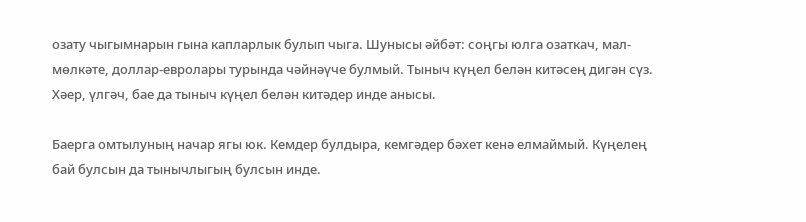озату чыгымнарын гына капларлык булып чыга. Шунысы әйбәт: соңгы юлга озаткач, мал-мөлкәте, доллар-евролары турында чәйнәүче булмый. Тыныч күңел белән китәсең дигән сүз. Хәер, үлгәч, бае да тыныч күңел белән китәдер инде анысы.

Баерга омтылуның начар ягы юк. Кемдер булдыра, кемгәдер бәхет кенә елмаймый. Күңелең бай булсын да тынычлыгың булсын инде.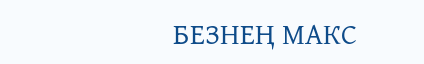БЕЗНЕҢ МАКС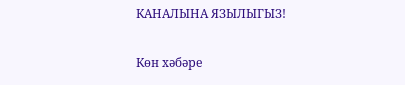КАНАЛЫНА ЯЗЫЛЫГЫЗ!

Көн хәбәре